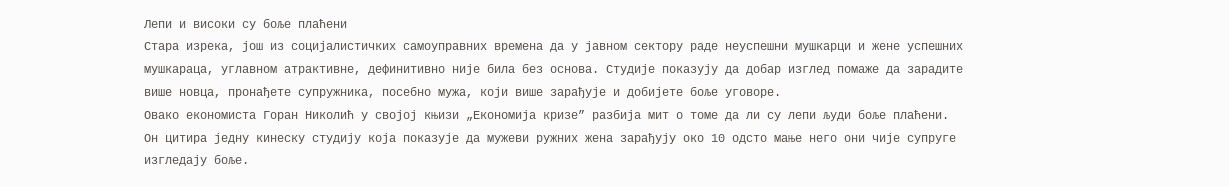Лепи и високи су боље плаћени
Стара изрека, још из социјалистичких самоуправних времена да у јавном сектору раде неуспешни мушкарци и жене успешних мушкараца, углавном атрактивне, дефинитивно није била без основа. Студије показују да добар изглед помаже да зарадите више новца, пронађете супружника, посебно мужа, који више зарађује и добијете боље уговоре.
Овако економиста Горан Николић у својој књизи „Економија кризе” разбија мит о томе да ли су лепи људи боље плаћени. Он цитира једну кинеску студију која показује да мужеви ружних жена зарађују око 10 одсто мање него они чије супруге изгледају боље.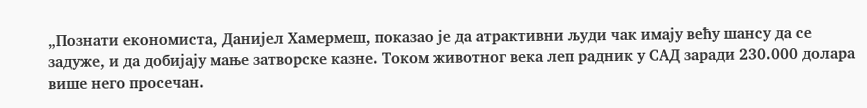„Познати економиста, Данијел Хамермеш, показао је да атрактивни људи чак имају већу шансу да се задуже, и да добијају мање затворске казне. Током животног века леп радник у САД заради 230.000 долара више него просечан.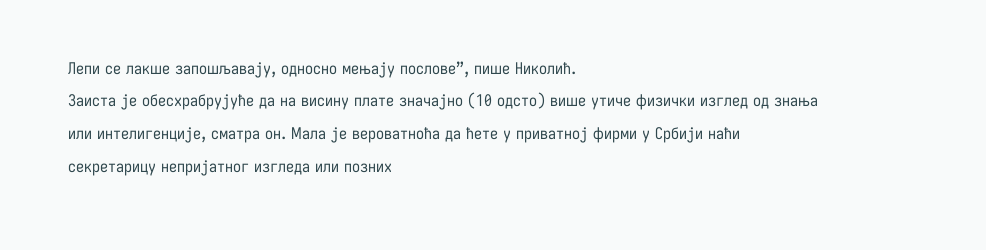Лепи се лакше запошљавају, односно мењају послове”, пише Николић.
Заиста је обесхрабрујуће да на висину плате значајно (10 одсто) више утиче физички изглед од знања или интелигенције, сматра он. Мала је вероватноћа да ћете у приватној фирми у Србији наћи секретарицу непријатног изгледа или позних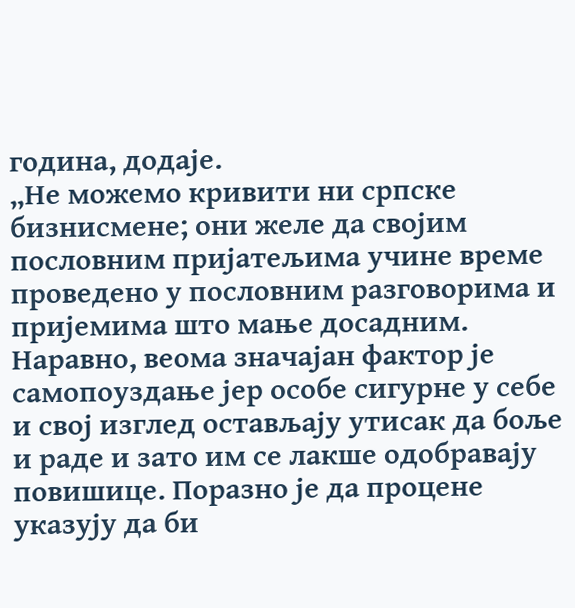година, додаје.
„Не можемо кривити ни српске бизнисмене; они желе да својим пословним пријатељима учине време проведено у пословним разговорима и пријемима што мање досадним. Наравно, веома значајан фактор је самопоуздање јер особе сигурне у себе и свој изглед остављају утисак да боље и раде и зато им се лакше одобравају повишице. Поразно је да процене указују да би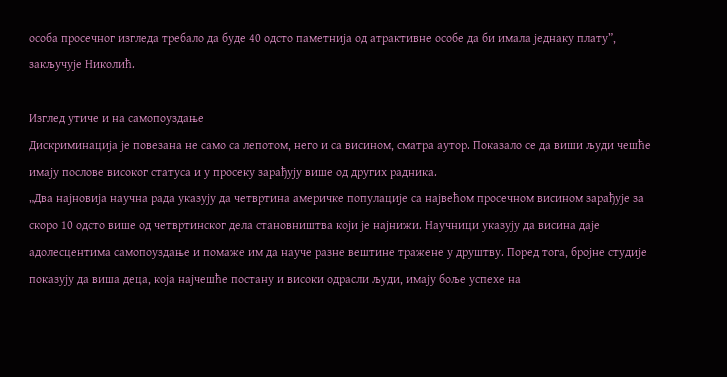особа просечног изгледа требало да буде 40 одсто паметнија од атрактивне особе да би имала једнаку плату”, закључује Николић.

Изглед утиче и на самопоуздање
Дискриминација је повезана не само са лепотом, него и са висином, сматра аутор. Показало се да виши људи чешће имају послове високог статуса и у просеку зарађују више од других радника.
„Два најновија научна рада указују да четвртина америчке популације са највећом просечном висином зарађује за скоро 10 одсто више од четвртинског дела становништва који је најнижи. Научници указују да висина даје адолесцентима самопоуздање и помаже им да науче разне вештине тражене у друштву. Поред тога, бројне студије показују да виша деца, која најчешће постану и високи одрасли људи, имају боље успехе на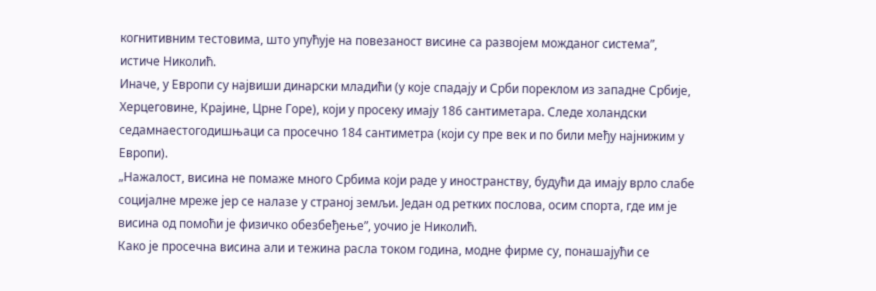когнитивним тестовима, што упућује на повезаност висине са развојем можданог система”, истиче Николић.
Иначе, у Европи су највиши динарски младићи (у које спадају и Срби пореклом из западне Србије, Херцеговине, Крајине, Црне Горе), који у просеку имају 186 сантиметара. Следе холандски седамнаестогодишњаци са просечно 184 сантиметра (који су пре век и по били међу најнижим у Европи).
„Нажалост, висина не помаже много Србима који раде у иностранству, будући да имају врло слабе социјалне мреже јер се налазе у страној земљи. Један од ретких послова, осим спорта, где им је висина од помоћи је физичко обезбеђење”, уочио је Николић.
Како је просечна висина али и тежина расла током година, модне фирме су, понашајући се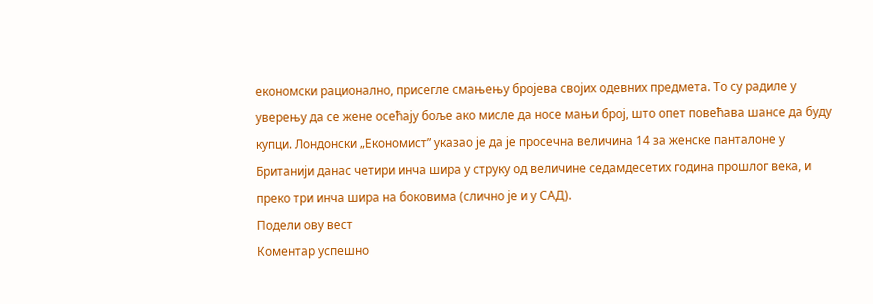економски рационално, присегле смањењу бројева својих одевних предмета. То су радиле у уверењу да се жене осећају боље ако мисле да носе мањи број, што опет повећава шансе да буду купци. Лондонски „Економист” указао је да је просечна величина 14 за женске панталоне у Британији данас четири инча шира у струку од величине седамдесетих година прошлог века, и преко три инча шира на боковима (слично је и у САД).
Подели ову вест
Комeнтар успeшно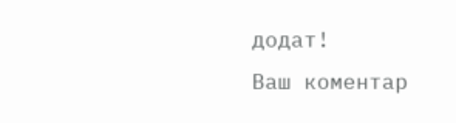додат!
Ваш комeнтар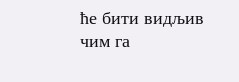ћe бити видљив чим га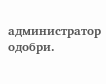администратор одобри.